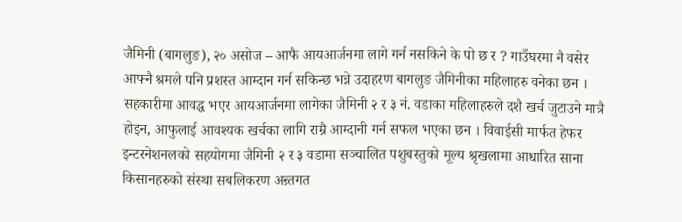जैमिनी (बागलुङ), २० असोज – आफै आयआर्जनमा लागे गर्न नसकिने के पो छ र ? गाउँघरमा नै वसेर आफ्नै श्रमले पनि प्रशस्त आम्दान गर्न सकिन्छ भन्ने उदाहरण बागलुङ जैमिनीका महिलाहरु वनेका छन । सहकारीमा आवद्ध भएर आयआर्जनमा लागेका जैमिनी २ र ३ नं. वडाका महिलाहरुले दशै खर्च जुटाउने मात्रै होइन, आफुलाई आवश्यक खर्चका लागि राम्रै आम्दानी गर्न सफल भएका छन । विवाईसी मार्फत हेफर इन्टरनेशनलको सहयोगमा जैमिनी २ र ३ वडामा सञ्चालित पशुबस्तुको मूल्य श्रृखलामा आधारित साना किसानहरुको संस्था सबलिकरण अन्र्तगत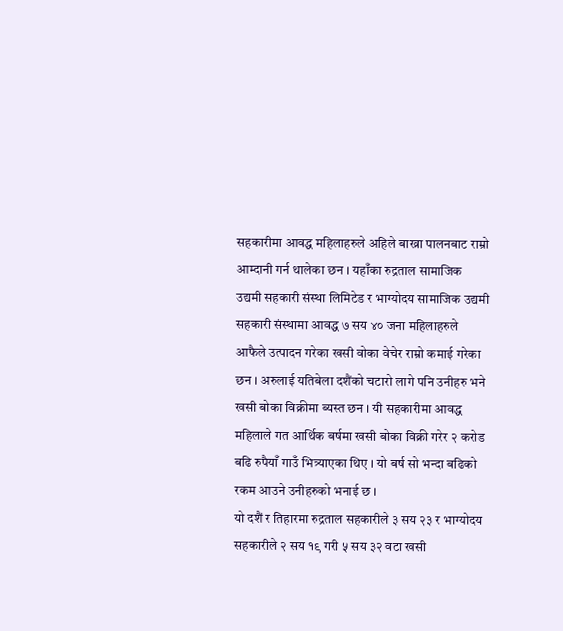सहकारीमा आवद्ध महिलाहरुले अहिले बाख्रा पालनबाट राम्रो आम्दानी गर्न थालेका छन । यहाँका रुद्रताल सामाजिक उद्यमी सहकारी संस्था लिमिटेड र भाग्योदय सामाजिक उद्यमी सहकारी संस्थामा आवद्ध ७ सय ४० जना महिलाहरुले आफैले उत्पादन गरेका खसी वोका वेचेर राम्रो कमाई गरेका छन । अरुलाई यतिबेला दशैंको चटारो लागे पनि उनीहरु भने खसी बोका विक्रीमा ब्यस्त छन । यी सहकारीमा आवद्ध महिलाले गत आर्थिक बर्षमा खसी बोका विक्री गरेर २ करोड बढि रुपैयाँ गाउँ भित्र्याएका थिए । यो बर्ष सो भन्दा बढिको रकम आउने उनीहरुको भनाई छ ।
यो दशैं र तिहारमा रुद्रताल सहकारीले ३ सय २३ र भाग्योदय सहकारीले २ सय १९ गरी ५ सय ३२ वटा खसी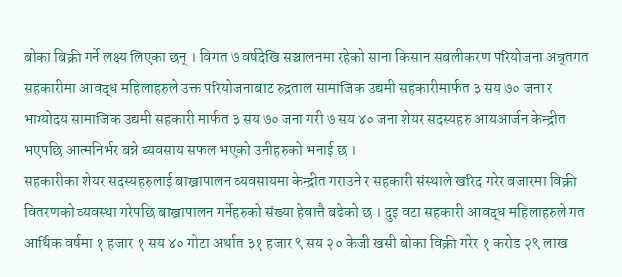बोका बिक्री गर्ने लक्ष्य लिएका छन् । विगत ७ वर्षदेखि सञ्चालनमा रहेको साना किसान सबलीकरण परियोजना अन्र्तगत सहकारीमा आवद्ध महिलाहरुले उक्त परियोजनाबाट रुद्रताल सामाजिक उद्यमी सहकारीमार्फत ३ सय ७० जना र भाग्योदय सामाजिक उद्यमी सहकारी मार्फत ३ सय ७० जना गरी ७ सय ४० जना शेयर सदस्यहरु आयआर्जन केन्द्रीत भएपछि आत्मनिर्भर बन्ने ब्यवसाय सफल भएको उनीहरुको भनाई छ ।
सहकारीका शेयर सदस्यहरुलाई बाख्रापालन व्यवसायमा केन्द्रीत गराउने र सहकारी संस्थाले खरिद गरेर बजारमा विक्री वितरणको व्यवस्था गरेपछि बाख्रापालन गर्नेहरुको संख्या हेवात्तै बढेको छ । दुइ वटा सहकारी आवद्ध महिलाहरुले गत आर्थिक वर्षमा १ हजार १ सय ४० गोटा अर्थात ३१ हजार ९ सय २० केजी खसी बोका विक्री गरेर १ करोड २९ लाख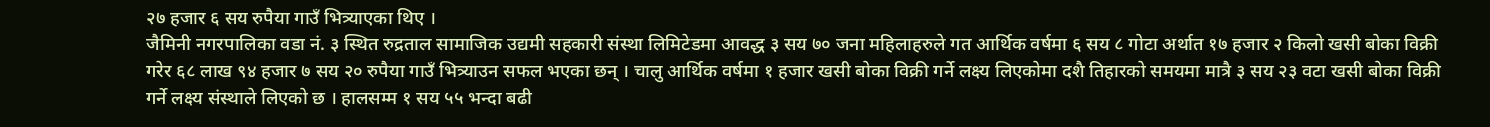२७ हजार ६ सय रुपैया गाउँ भित्र्याएका थिए ।
जैमिनी नगरपालिका वडा नं. ३ स्थित रुद्रताल सामाजिक उद्यमी सहकारी संस्था लिमिटेडमा आवद्ध ३ सय ७० जना महिलाहरुले गत आर्थिक वर्षमा ६ सय ८ गोटा अर्थात १७ हजार २ किलो खसी बोका विक्री गरेर ६८ लाख ९४ हजार ७ सय २० रुपैया गाउँ भित्र्याउन सफल भएका छन् । चालु आर्थिक वर्षमा १ हजार खसी बोका विक्री गर्ने लक्ष्य लिएकोमा दशै तिहारको समयमा मात्रै ३ सय २३ वटा खसी बोका विक्री गर्ने लक्ष्य संस्थाले लिएको छ । हालसम्म १ सय ५५ भन्दा बढी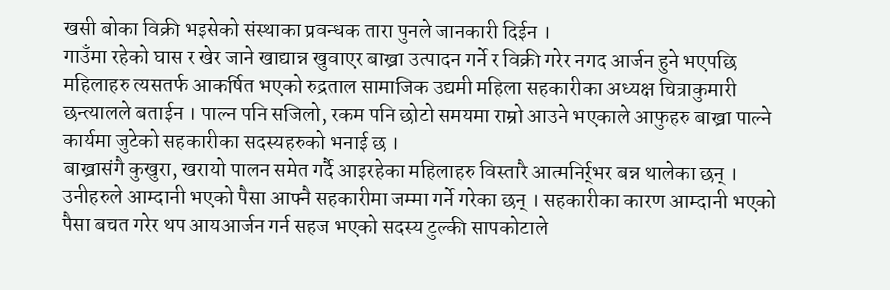खसी बोका विक्री भइसेको संस्थाका प्रवन्धक तारा पुनले जानकारी दिईन ।
गाउँमा रहेको घास र खेर जाने खाद्यान्न खुवाएर बाख्रा उत्पादन गर्ने र विक्री गरेर नगद आर्जन हुने भएपछि महिलाहरु त्यसतर्फ आकर्षित भएको रुद्रताल सामाजिक उद्यमी महिला सहकारीका अध्यक्ष चित्राकुमारी छन्त्यालले बताईन । पाल्न पनि सजिलो, रकम पनि छोटो समयमा राम्रो आउने भएकाले आफुहरु बाख्रा पाल्ने कार्यमा जुटेको सहकारीका सदस्यहरुको भनाई छ ।
बाख्रासंगै कुखुरा, खरायो पालन समेत गर्दै आइरहेका महिलाहरु विस्तारै आत्मनिर्र्भर बन्न थालेका छन् । उनीहरुले आम्दानी भएको पैसा आफ्नै सहकारीमा जम्मा गर्ने गरेका छन् । सहकारीका कारण आम्दानी भएको पैसा बचत गरेर थप आयआर्जन गर्न सहज भएको सदस्य टुल्की सापकोटाले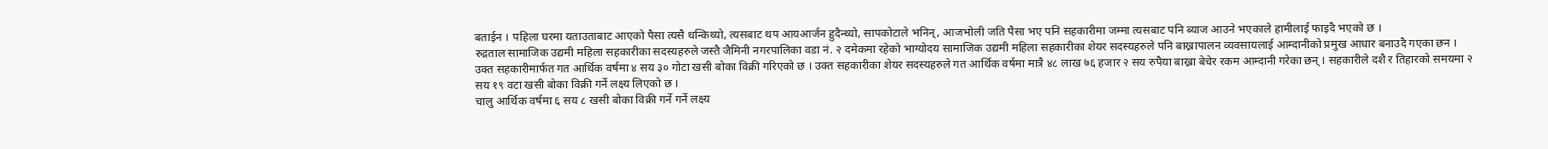बताईन । पहिला घरमा यताउताबाट आएको पैसा त्यसै थन्किथ्यो, त्यसबाट थप आयआर्जन हुदैन्थ्यो, सापकोटाले भनिन्, आजभोली जति पैसा भए पनि सहकारीमा जम्मा त्यसबाट पनि ब्याज आउने भएकाले हामीलाई फाइदै भएको छ ।
रुद्रताल सामाजिक उद्यमी महिला सहकारीका सदस्यहरुले जस्तै जैमिनी नगरपालिका वडा नं. २ दमेकमा रहेको भाग्योदय सामाजिक उद्यमी महिला सहकारीका शेयर सदस्यहरुले पनि बाख्रापालन व्यवसायलाई आम्दानीको प्रमुख आधार बनाउदै गएका छन । उक्त सहकारीमार्फत गत आर्थिक वर्षमा ४ सय ३० गोटा खसी बोका विक्री गरिएको छ । उक्त सहकारीका शेयर सदस्यहरुले गत आर्थिक वर्षमा मात्रै ४८ लाख ७६ हजार २ सय रुपैया बाख्रा बेचेर रकम आम्दानी गरेका छन् । सहकारीले दशै र तिहारको समयमा २ सय १९ वटा खसी बोका विक्री गर्ने लक्ष्य लिएको छ ।
चालु आर्थिक वर्षमा ६ सय ८ खसी बोका विक्री गर्ने गर्ने लक्ष्य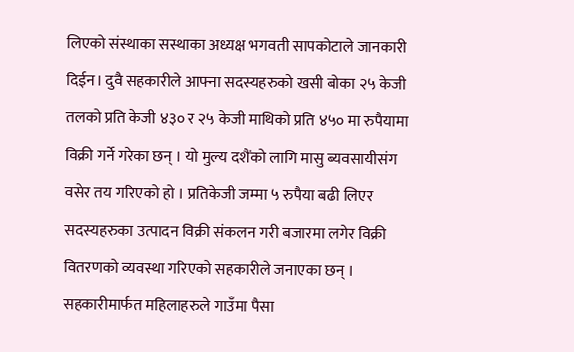लिएको संस्थाका सस्थाका अध्यक्ष भगवती सापकोटाले जानकारी दिईन। दुवै सहकारीले आफ्ना सदस्यहरुको खसी बोका २५ केजी तलको प्रति केजी ४३० र २५ केजी माथिको प्रति ४५० मा रुपैयामा विक्री गर्ने गरेका छन् । यो मुल्य दशैंको लागि मासु ब्यवसायीसंग वसेर तय गरिएको हो । प्रतिकेजी जम्मा ५ रुपैया बढी लिएर सदस्यहरुका उत्पादन विक्री संकलन गरी बजारमा लगेर विक्री वितरणको व्यवस्था गरिएको सहकारीले जनाएका छन् । सहकारीमार्फत महिलाहरुले गाउँमा पैसा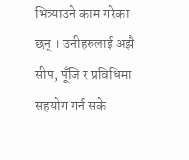भित्र्याउने काम गरेका छन् । उनीहरुलाई अझै सीप, पूँजि र प्रविधिमा सहयोग गर्न सके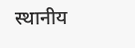स्थानीय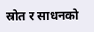स्रोत र साधनको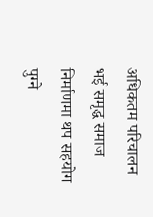अधिकतम परिचालन भई समृद्ध समाज निर्माणमा थप सहयोग पुग्ने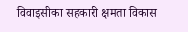विवाइसीका सहकारी क्षमता विकास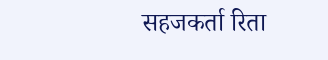सहजकर्ता रिता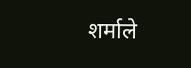शर्माले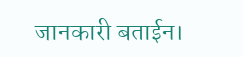जानकारी बताईन।